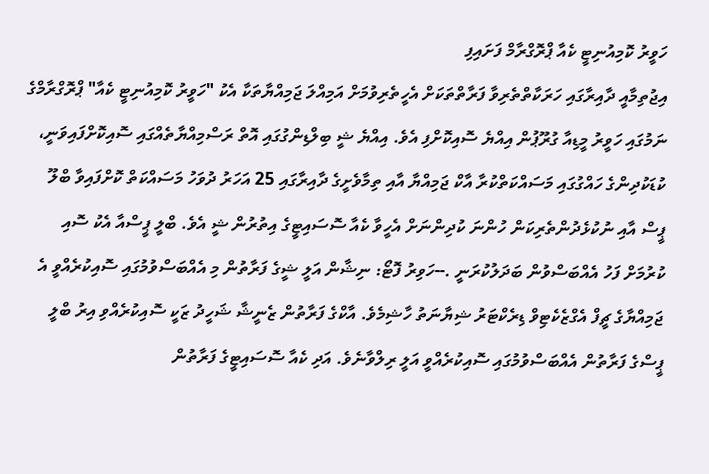ހަވީރު ކޮމިއުނިޓީ ކެއާ ޕްރޮގްރާމް ފަށައިފި
އިޖުތިމާއީ ދާއިރާގައި ހަރަކާތްތެރިވާ ފަރާތްތަކަށް އެހީތެރިވުމަށް އަމިއްލަ ޖަމިއްޔާތަކާ އެކު "ހަވީރު ކޮމިއުނިޓީ ކެއާ" ޕްރޮގްރާމްގެ ނަމުގައި ހަވީރު މީޑިއާ ގުރޫޕުން އިއްޔެ ސޮއިކޮށްފި އެވެ. އިއްޔެ ޝީ ބިލްޑިންގުގައި އޮތް ރަސްމިއްޔާތެއްގައި ސޮއިކޮށްފައިވަނީ، ކުޑަކުދިންގެ ހައްގުގައި މަސައްކަތްކުރާ އާކް ޖަމިއްޔާ އާއި ތިމާވެށީގެ ދާއިރާގައި 25 އަހަރު ދުވަހު މަސައްކަތް ކޮށްފައިވާ ބްލޫ ޕީސް އާއި ނުކުޅެދުންތެރިކަން ހުންނަ ކުދިންނަށް އެހީވާ ކެއާ ސޮސައިޓީގެ އިތުރުން ޝީ އެވެ. ބްލީ ޕީސްއާ އެކު ސޮއި ކުރުމަށް ފަހު އެއްބަސްވުން ބަދަލުކުރަނީ .--ހަވިރު ފޮޓޯ: ނިޝާން އަލީ ޝީގެ ފަރާތުން މި އެއްބަސްވުމުގައި ސޮއިކުރެއްވީ އެ ޖަމިއްޔާގެ ޗީފް އެގްޒެކެޓިވް ޑިރެކްޓަރު ޝިޔާނަތު ހާޝިމެވެ. އާކްގެ ފަރާތުން ޒެނީޝާ ޝަހީދު ޒަކީ ސޮއިކުރެއްވި އިރު ބްލީ ޕީސްގެ ފަރާތުން އެއްބަސްވުމުގައި ސޮއިކުރެއްވީ އަލީ ރިލްވާނެވެ. އަދި ކެއާ ސޮސައިޓީގެ ފަރާތުން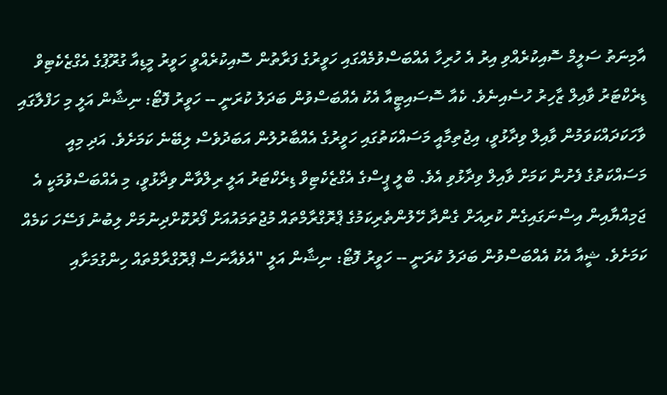އާމިނަތު ސަލީމް ސޮއިކުރެއްވި އިރު އެ ހުރިހާ އެއްބަސްވުމެއްގައި ހަވީރުގެ ފަރާތުން ސޮއިކުރެއްވީ ހަވީރު މީޑިއާ ގުރޫޕުގެ އެގްޒެކެޓިވް ޑިރެކްޓަރު ވާއިލް ޒާހިރު ހުސެއިނެވެ. ކެއާ ސޮސައިޓީއާ އެކު އެއްބަސްވުން ބަދަލު ކުރަނީ -- ހަވީރު ފޮޓޯ: ނިޝާން އަލީ މި ހަފްލާގައި ވާހަކަދައްކަވަމުން ވާއިލް ވިދާޅުވީ، އިޖުތިމާއީ މަސައްކަތުގައި ހަވީރުގެ އެއްބާރުލުން އަބަދުވެސް ލިބޭނެ ކަމަށެވެ. އަދި މިއީ މަސައްކަތުގެ ފެށުން ކަމަށް ވާއިލް ވިދާޅުވި އެވެ. ބްލީ ޕީސްގެ އެގްޒެކެޓިވް ޑިރެކްޓަރު އަލީ ރިލްވާން ވިދާޅުވީ، މި އެއްބަސްވުމަކީ އެ ޖަމިއްޔާއިން އިސްނަގައިގެން ކުރިއަށް ގެންދާ ހޭލުންތެރިކަމުގެ ޕްރޮގްރާމްތައް މުޖުތަމައުއަށް ފޯރުކޮށްދިނުމަށް ލިބުނު ފަސޭހަ ކަމެއް ކަމަށެވެ. ޝީއާ އެކު އެއްބަސްވުން ބަދަލު ކުރަނީ -- ހަވީރު ފޮޓޯ: ނިޝާން އަލީ "އެވެއާނަސް ޕްރޮގްރާމްތައް ހިންގުމަށާއި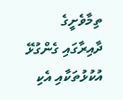ތިމާވެށީގެ ދާއިރާގައި ގެންގުޅޭ އުކުޅުތަކާއި އެކި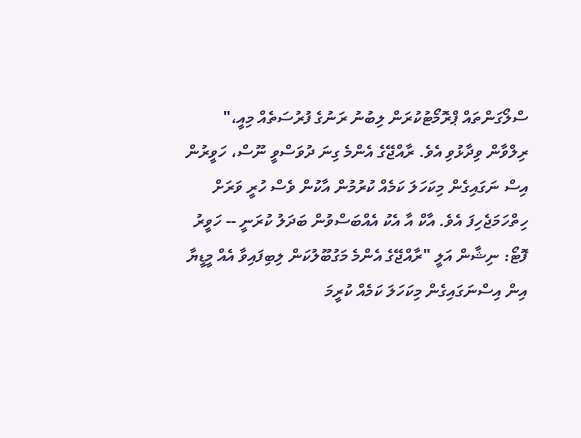ސްލޯގަންތައް ޕްރޮމޯޓުކުރަން ލިބުނު ރަނުގެ ފުރުސަތެއް މިއީ،" ރިލްވާން ވިދާޅުވި އެވެ. ރާއްޖޭގެ އެންމެ ގިނަ ދުވަސްވީ ނޫސް، ހަވީރުން އިސް ނަގައިގެން މިކަހަލަ ކަމެއް ކުރުމުން އާކުން ވެސް ހުރީ ވަރަށް ހިތްހަމަޖެހިފަ އެވެ. އާކް އާ އެކު އެއްބަސްވުން ބަދަލު ކުރަނީ -- ހަވީރު ފޮޓޯ: ނިޝާން އަލީ "ރާއްޖޭގެ އެންމެ މަގުބޫލުކަން ލިބިފައިވާ އެއް މީޑީޔާ އިން އިސްނަގައިގެން މިކަހަލަ ކަމެއް ކުރީމަ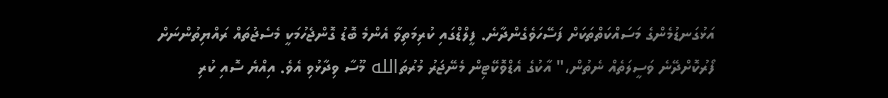އަޅުގަނޑުމެންގެ މަސައްކަތްތަކަށް ފަސޭހަވެގެންދާނެ. ފީލްޑްގައި ކުރިމަތިވާ އެންމެ ބޮޑު ގޮންޖެހުމަކީ މެސެޖުތައް ރައްޔިތުންނަށް ފޯރުކޮށްދޭނެ ވަސީލަތެއް ނެތުން،" އާކުގެ އެޑްވޮކޭޓިން މެނޭޖަރު މުރުތަالله މޫސާ ވިދާޅުވި އެވެ. އިއްޔެ ސޮއި ކުރި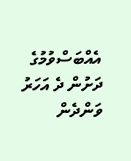އެއްބަސްވުމުގެ ދަށުން ދެ އަހަރު ވަންދެން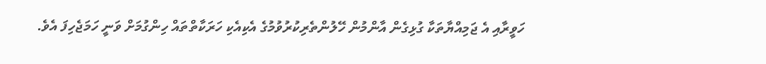ހަވީރާއި އެ ޖަމިއްޔާތަކާ ގުޅިގެން އާންމުން ހޭލުންތެރިކުރުވުމުގެ އެކިއެކި ހަރަކާތްތައް ހިންގުމަށް ވަނީ ހަމަޖެހިފަ އެވެ.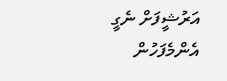އަރުޝީފަށް ނެގީ
އެންމެފަހުން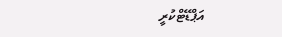އަޕްޑޭޓްކުރީ